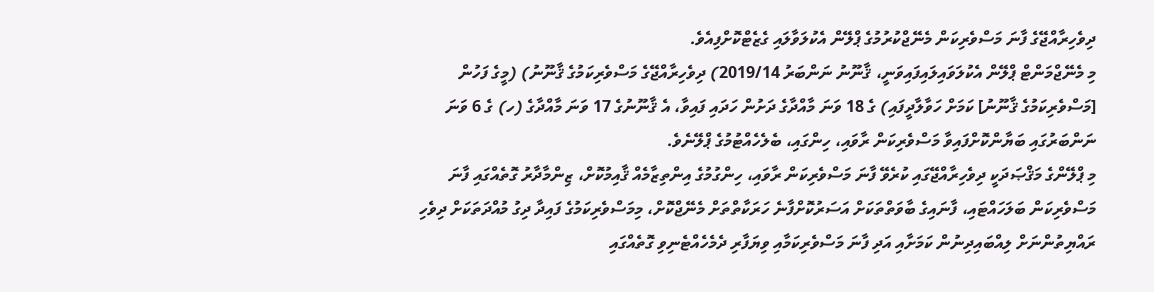ދިވެހިރާއްޖޭގެ ފާނަ މަސްވެރިކަން މެނޭޖްކުރުމުގެ ޕްލޭން އެކުލަވާލައި ގެޒެޓްކޮށްފިއެވެ.
މި މެނޭޖްމަންޓް ޕްލޭން އެކުލަވައިލައިފައިވަނީ، ޤާނޫނު ނަންބަރު 2019/14) ދިވެހިރާއްޖޭގެ މަސްވެރިކަމުގެ ޤާނޫނު) (މީގެ ފަހުން [މަސްވެރިކަމުގެ ޤާނޫނު] ކަމަށް ހަވާލާދީފައި) ގެ 18 ވަނަ މާއްދާގެ ދަށުން ހަދައި ފައިވާ، އެ ޤާނޫނުގެ 17 ވަނަ މާއްދާގެ (ހ) ގެ 6 ވަނަ ނަންބަރުގައި ބަޔާންކޮށްފައިވާ މަސްވެރިކަން ރާވައި، ހިންގައި، ބެލެހެއްޓުމުގެ ޕްލޭނެވެ.
މި ޕްލޭންގެ މަޤްޞަދަކީ ދިވެހިރާއްޖޭގައި ކުރެވޭ ފާނަ މަސްވެރިކަން ރާވައި، ހިންގުމުގެ އިންތިޒާމެއް ޤާއިމުކޮށް، ޒިންމާދާރު ގޮތެއްގައި ފާނަ މަސްވެރިކަން ބަލަހައްޓައި، ފާނައިގެ ބާވަތްތަކަށް އަސަރުކޮށްފާނެ ހަރަކާތްތަށް މެނޭޖްކޮށް، މިމަސްވެރިކަމުގެ ފައިދާ ދިގު މުއްދަތަކަށް ދިވެހި ރައްޔިތުންނަށް ލިއްބައިދިނުން ކަމަށާއި އަދި ފާނަ މަސްވެރިކަމާއި ވިޔަފާރި ދެމެހެއްޓެނިވި ގޮތެއްގައި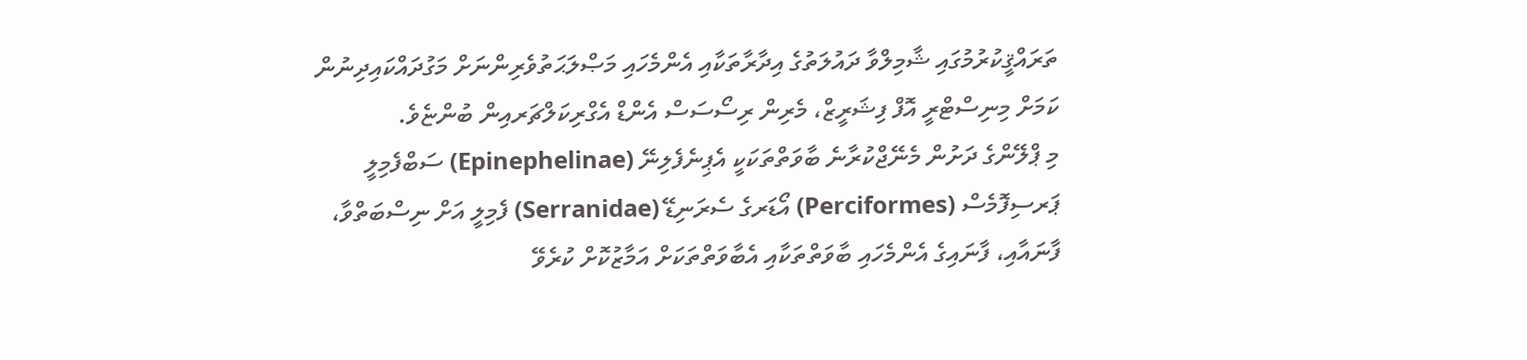ތަރައްޤީކުރުމުގައި ޝާމިލްވާ ދައުލަތުގެ އިދާރާތަކާއި އެންމެހައި މަޞްލަޙަތުވެރިންނަށް މަގުދައްކައިދިނުން ކަމަށް މިނިސްޓްރީ އޮފް ފިޝަރީޒް، މެރިން ރިސޯސަސް އެންޑް އެގްރިކަލްޗަރއިން ބުންޏެވެ.
މި ޕްލޭންގެ ދަށުން މެނޭޖްކުރާނެ ބާވަތްތަކަކީ އެޕިނެފެލިނޭ (Epinephelinae) ސަބްފެމިލީ ޕަރސިފޮމެސް (Perciformes) އޯޑަރގެ ސެރަނިޑޭ (Serranidae) ފެމިލީ އަށް ނިސްބަތްވާ، ފާނައާއި، ފާނައިގެ އެންމެހައި ބާވަތްތަކާއި އެބާވަތްތަކަށް އަމާޒުކޮށް ކުރެވޭ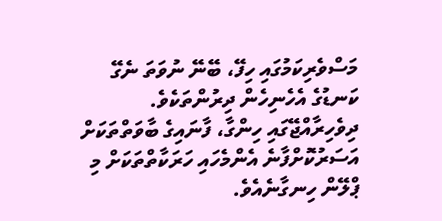މަސްވެރިކަމުގައި ހިފޭ، ބޭނޭ ނުވަތަ ނެގޭ ކަނޑުގެ އެހެނިހެން ދިރުންތަކެވެ.
ދިވެހިރާއްޖޭގައި ހިންގާ، ފާނައިގެ ބާވަތްތަކަށް އަސަރުކޮށްފާނެ އެންމެހައި ހަރަކާތްތަކަށް މި ޕްލޭން ހިނގާނެއެވެ.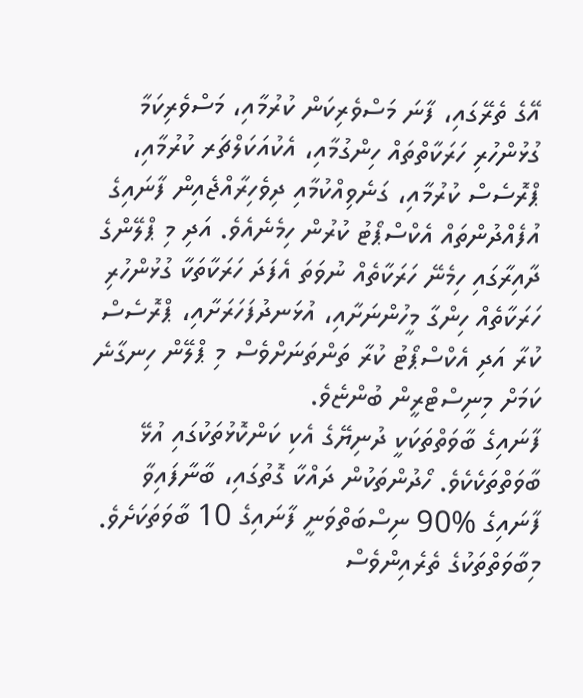އޭގެ ތެރޭގައި، ފާނަ މަސްވެރިކަން ކުރުމާއި، މަސްވެރިކަމާ ގުޅުންހުރި ހަރަކާތްތައް ހިންގުމާއި، އެކުއަކަލްޗަރ ކުރުމާއި، ޕްރޮސެސް ކުރުމާއި، ގަނެވިއްކުމާއި ދިވެހިރާއްޖެއިން ފާނައިގެ އުފެއްދުންތައް އެކްސްޕޯޓު ކުރުން ހިމެނެއެވެ. އަދި މި ޕްލޭންގެ ދާއިރާގައި ހިމެނޭ ހަރަކާތެއް ނުވަތަ އެފަދަ ހަރަކާތަކާ ގުޅުންހުރި ހަރަކާތެއް ހިންގާ މީހުންނަށާއި، އުޅަނދުފަހަރަށާއި، ޕްރޮސެސް ކުރާ އަދި އެކްސްޕޯޓު ކުރާ ތަންތަނަށްވެސް މި ޕްލޭން ހިނގާނެ ކަމަށް މިނިސްޓްރީން ބުންޏެވެ.
ފާނައިގެ ބާވަތްތަކަކީ ދުނިޔޭގެ އެކި ކަންކޮޅުތަކުގައި އުޅޭ ބާވަތްތަކެކެވެ. ހޯދުންތަކުން ދައްކާ ގޮތުގައި، ބާނާފައިވާ ފާނައިގެ %90 ނިސްބަތްވަނީ ފާނައިގެ 10 ބާވަތަކަށެވެ. މިބާވަތްތަކުގެ ތެރެއިންވެސް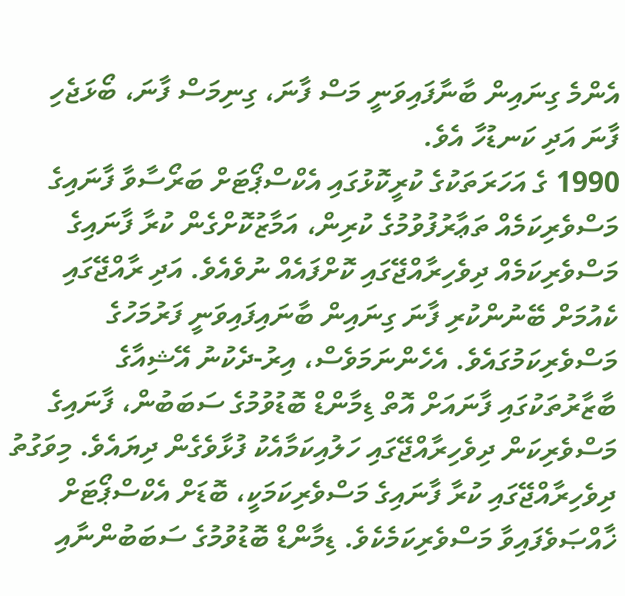އެންމެ ގިނައިން ބާނާފައިވަނީ މަސް ފާނަ، ގިނިމަސް ފާނަ، ބޯޅަޖެހި ފާނަ އަދި ކަނޑުހާ އެވެ.
1990 ގެ އަހަރަތަކުގެ ކުރީކޮޅުގައި އެކްސްޕޯޓަށް ބަރޯސާވާ ފާނައިގެ މަސްވެރިކަމެއް ތަޢާރުފުވުމުގެ ކުރިން، އަމާޒުކޮށްގެން ކުރާ ފާނައިގެ މަސްވެރިކަމެއް ދިވެހިރާއްޖޭގައި ކޮށްފައެއް ނުވެއެވެ. އަދި ރާއްޖޭގައި ކެއުމަށް ބޭނުންކުރި ފާނަ ގިނައިން ބާނައިފައިވަނީ ފަރުމަހުގެ މަސްވެރިކަމުގައެވެ. އެހެންނަމަވެސް، އިރު-ދެކުނު އޭޝިއާގެ ބާޒާރުތަކުގައި ފާނައަށް އޮތް ޑިމާންޑް ބޮޑުވުމުގެ ސަބަބުން، ފާނައިގެ މަސްވެރިކަން ދިވެހިރާއްޖޭގައި ހަލުއިކަމާއެކު ފުޅާވެގެން ދިޔައެވެ. މިވަގުތު ދިވެހިރާއްޖޭގައި ކުރާ ފާނައިގެ މަސްވެރިކަމަކީ، ބޮޑަށް އެކްސްޕޯޓަށް ޚާއްޞަވެފައިވާ މަސްވެރިކަމެކެވެ. ޑިމާންޑް ބޮޑުވުމުގެ ސަބަބުންނާއި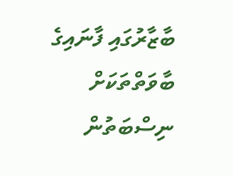ބާޒާރުގައި ފާނައިގެ ބާވަތްތަކަށް ނިސްބަތުން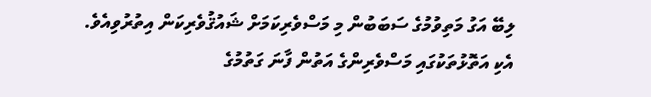ލިބޭ އަގު މަތިވުމުގެ ސަބަބުން މި މަސްވެރިކަމަށް ޝައުޤުވެރިކަން އިތުރުވިއެވެ.
އެކި އަތޮޅުތަކުގައި މަސްވެރިންގެ އަތުން ފާނަ ގަތުމުގެ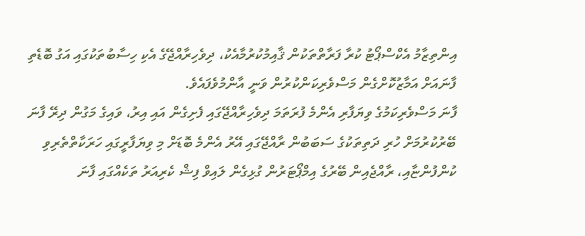އިންތިޒާމު އެކްސްޕޯޓު ކުރާ ފަރާތްތަކުން ޤާއިމުކުރުމާއެކު، ދިވެހިރާއްޖޭގެ އެކި ހިސާބުތަކުގައި އަގު ބޮޑެތި ފާނައަށް އަމާޒުކޮށްގެން މަސްވެރިކަންކުރުން ވަނީ އާންމުވެފައެވެ.
ފާނަ މަސްވެރިކަމުގެ ވިޔަފާރި އެންމެ ފުރަތަމަ ދިވެހިރާއްޖޭގައި ފެށިގެން އައި އިރު، ވައިގެ މަގުން ދިރޭ ފާނަ ބޭރުކުރުމަށް ހުރި ދަތިތަކުގެ ސަބަބުން ރާއްޖޭގައި އޭރު އެންމެ ބޮޑަށް މި ވިޔަފާރީގައި ހަރަކާތްތެރިވި ކުންފުންޏާއި، ރާއްޖެއިން ބޭރުގެ އިމްޕޯޓަރުން ގުޅިގެން ލައިވް ފިޝް ކެރިއަރު ތަކެއްގައި ފާނަ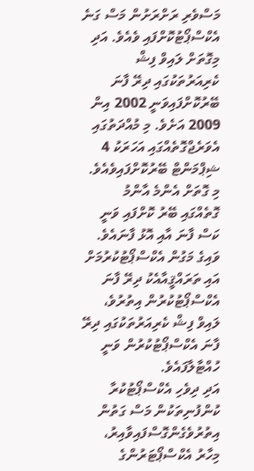މަސްވެރި ރަށްރަށުން މަސް ގަނެ އެކްސްޕޯޓުކޮށްފައި ވެއެވެ. އަދި މިގޮތަށް ލައިވް ފިޝް ކެރިއަރުތަކުގައި ދިރޭ ފާނަ ބޭރުކޮށްފައިވަނީ 2002 އިން 2009 އަށެވެ. މި މުއްދަތުގައި އެވަރެޖްގޮތެއްގައި އަހަރަކު 4 ޝިޕްމަންޓް ބޭރުކޮށްފައިވެއެވެ. މި ގޮތަށް އެންމެ އާންމު ގޮތެއްގައި ބޭރު ކޮށްފައި ވަނީ ކަސް ފާނަ އާއި އޮޅު ފާނައެވެ. ވައިގެ މަގުން އެކްސްޕޯޓުކުރުމަށް އައި ތަރައްޤީއާއެކު ދިރޭ ފާނަ އެކްސްޕޯޓުކުރުން އިތުރުވެ، ލައިވް ފިޝް ކެރިއަރުތަކުގައި ދިރޭ ފާނަ އެކްސްޕޯޓުކުރުން ވަނީ ހުއްޓާލާފައެވެ.
އަދި ދިވެހި އެކްސްޕޯޓުކުރާ ކުންފުނިތަކުން މަސް ގަތުން އިތުރުވެގެންގޮސްފައިވާއިރު، މިހާރު އެކްސްޕޯޓަރުންގެ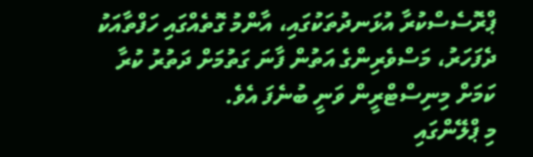ޕްރޮސެސްކުރާ އުޅަނދުތަކުގައި، އާންމު ގޮތެއްގައި ހަފްތާއަކު ދެފަހަރު، މަސްވެރިންގެ އަތުން ފާނަ ގަތުމަށް ދަތުރު ކުރާ ކަމަށް މިނިސްޓްރީން ވަނީ ބުނެފަ އެވެ.
މި ޕްލޭންގައި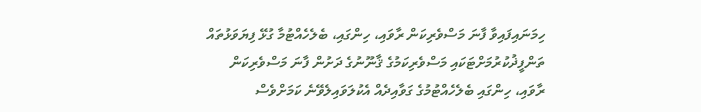ހިމަނައިފައިވާ ފާނަ މަސްވެރިކަން ރާވައި، ހިންގައި، ބެލެހެއްޓުމާ ގުޅޭ ފިޔަވަޅުތައް ތަންފީޛުކުރުމަށްޓަކައި މަސްވެރިކަމުގެ ޤާނޫނުގެ ދަށުން ފާނަ މަސްވެރިކަން ރާވައި، ހިންގައި ބެލެހެއްޓުމުގެ ގަވާއިދެއް އެކުލަވައިލެވޭނެ ކަމަށްވެސް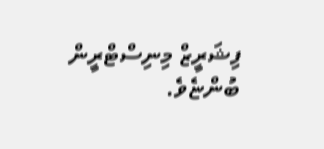ފިޝަރީޒް މިނިސްޓްރީން ބުންޏެވެ.